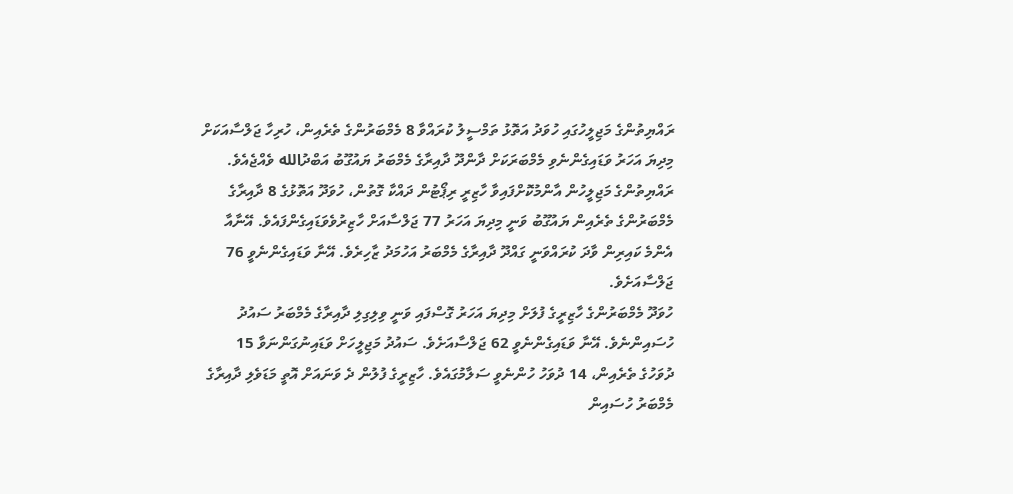ރައްޔިތުންގެ މަޖިލީހުގައި ހުވަދު އަތޮޅު ތަމްސީލު ކުރައްވާ 8 މެމްބަރުންގެ ތެރެއިން، ހުރިހާ ޖަލްސާއަކަށް މިދިޔަ އަހަރު ވަޑައިގެންނެވި މެމްބަރަކަށް ދާންދޫ ދާއިރާގެ މެމްބަރު ޔައުގޫބު އަބްދުالله ވެއްޖެއެވެ.
ރައްޔިތުންގެ މަޖިލީހުން އާންމުކޮށްފައިވާ ހާޒިރީ ރިޕޯޓުން ދައްކާ ގޮތުން، ހުވަދޫ އަތޮޅުގެ 8 ދާއިރާގެ މެމްބަރުންގެ ތެރެއިން ޔައުގޫބު ވަނީ މިދިޔަ އަހަރު 77 ޖަލްސާއަށް ހާޒިރުވެވަޑައިގެންފައެވެ. އޭނާއާ އެންމެ ކައިރިން ވާދަ ކުރައްވަނީ ގައްދޫ ދާއިރާގެ މެމްބަރު އަހުމަދު ޒާހިރެވެ. އޭނާ ވަޑައިގެންނެވީ 76 ޖަލްސާއަށެވެ.
ހުވަދޫ މެމްބަރުންގެ ހާޒިރީގެ ފުލަށް މިދިޔަ އަހަރު ގޮސްފައި ވަނީ ވިލިގިލި ދާއިރާގެ މެމްބަރު ސައުދު ހުސައިންނެވެ. އޭނާ ވަޑައިގެންނެވީ 62 ޖަލްސާއަށެވެ. ސައުދު މަޖިލީހަށް ވަޑައިނުގަންނަވާ 15 ދުވަހުގެ ތެރެއިން، 14 ދުވަހު ހުންނެވީ ސަލާމުގައެވެ. ހާޒިރީގެ ފުލުން ދެ ވަނައަށް އޮތީ މަޑަވެލި ދާއިރާގެ މެމްބަރު ހުސައިން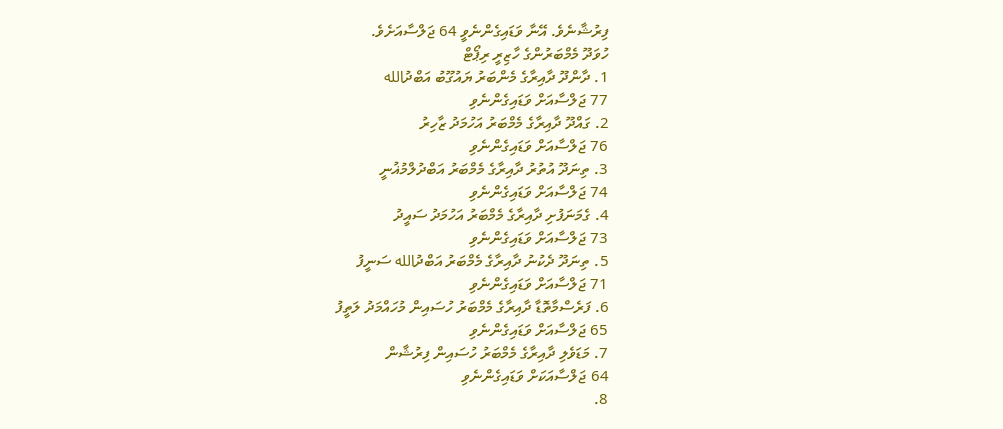ފިރުޝާނެވެ. އޭނާ ވަޑައިގެންނެވީ 64 ޖަލްސާއަށެވެ.
ހުވަދޫ މެމްބަރުންގެ ހާޒިރީ ރިޕޯޓް
1. ދާންދޫ ދާއިރާގެ މެންބަރު ޔައުގޫބު އަބްދުالله
77 ޖަލްސާއަށް ވަޑައިގެންނެވި
2. ގައްދޫ ދާއިރާގެ މެމްބަރު އަހުމަދު ޒާހިރު
76 ޖަލްސާއަށް ވަޑައިގެންނެވި
3. ތިނަދޫ އުތުރު ދާއިރާގެ މެމްބަރު އަބްދުލްމުޣުނީ
74 ޖަލްސާއަށް ވަޑައިގެންނެވި
4. ގެމަނަފުށި ދާއިރާގެ މެމްބަރު އަހުމަދު ސައީދު
73 ޖަލްސާއަށް ވަޑައިގެންނެވި
5. ތިނަދޫ ދެކުނު ދާއިރާގެ މެމްބަރު އަބްދުالله ސަނީފު
71 ޖަލްސާއަށް ވަޑައިގެންނެވި
6. ފަރެސްމާތޮޑާ ދާއިރާގެ މެމްބަރު ހުސައިން މުހައްމަދު ލަތީފު
65 ޖަލްސާއަށް ވަޑައިގެންނެވި
7. މަޑަވެލި ދާއިރާގެ މެމްބަރު ހުސައިން ފިރުޝާން
64 ޖަލްސާއަކަށް ވަޑައިގެންނެވި
8.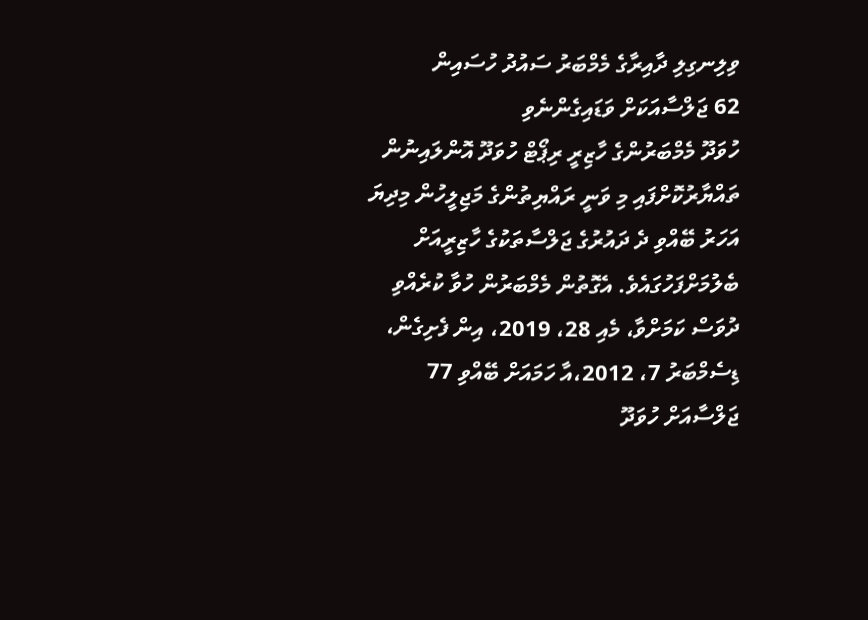ވިލިނގިލި ދާއިރާގެ މެމްބަރު ސައުދު ހުސައިން
62 ޖަލްސާއަކަށް ވަޑައިގެންނެވި
ހުވަދޫ މެމްބަރުންގެ ހާޒިރީ ރިޕޯޓް ހުވަދޫ އޮންލައިނުން ތައްޔާރުކޮށްފައި މި ވަނީ ރައްޔިތުންގެ މަޖިލީހުން މިދިޔަ އަހަރު ބޭއްވި ދެ ދައުރުގެ ޖަލްސާތަކުގެ ހާޒިރީއަށް ބެލުމަށްފަހުގައެވެ. އެގޮތުން މެމްބަރުން ހުވާ ކުރެއްވި ދުވަސް ކަމަށްވާ، މެއި 28، 2019، އިން ފެށިގެން، ޑިސެމްބަރު 7، 2012،އާ ހަމައަށް ބޭއްވި 77 ޖަލްސާއަށް ހުވަދޫ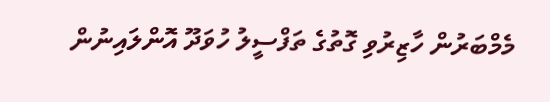މެމްބަރުން ހާޒިރުވި ގޮތުގެ ތަފްސީލު ހުވަދޫ އޮންލައިނުން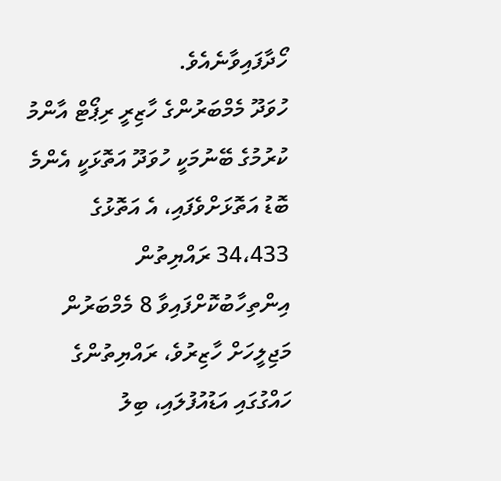ހޯދާފައިވާނެއެވެ.
ހުވަދޫ މެމްބަރުންގެ ހާޒިރީ ރިޕޯޓް އާންމު ކުރުމުގެ ބޭނުމަކީ ހުވަދޫ އަތޮޅަކީ އެންމެ ބޮޑު އަތޮޅަށްވެފައި، އެ އަތޮޅުގެ 34،433 ރައްޔިތުން އިންތިހާބުކޮށްފައިވާ 8 މެމްބަރުން މަޖިލީހަށް ހާޒިރުވެ، ރައްޔިތުންގެ ހައްގުގައި އަޑުއުފުލައި، ބިލު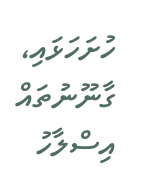ހުށަހަޅައި، ގާނޫނުތައް އިސްލާހު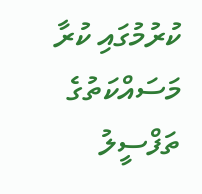ކުރުމުގައި ކުރާ މަސައްކަތުގެ ތަފްސީލު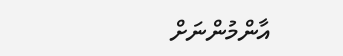އާންމުންނަށް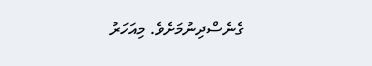ގެނެސްދިނުމަށެވެ. މިއަހަރު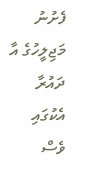ފެށުނު މަޖިލީހުގެ އާ ދައުރާ އެކުގައި ވެސް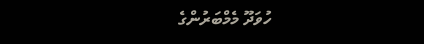ހުވަދޫ މެމްބަރުންގެ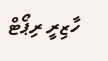ހާޒިރީ ރިޕޯޓް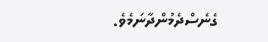ގެނެސްދެމުންދާނަމެވެ.